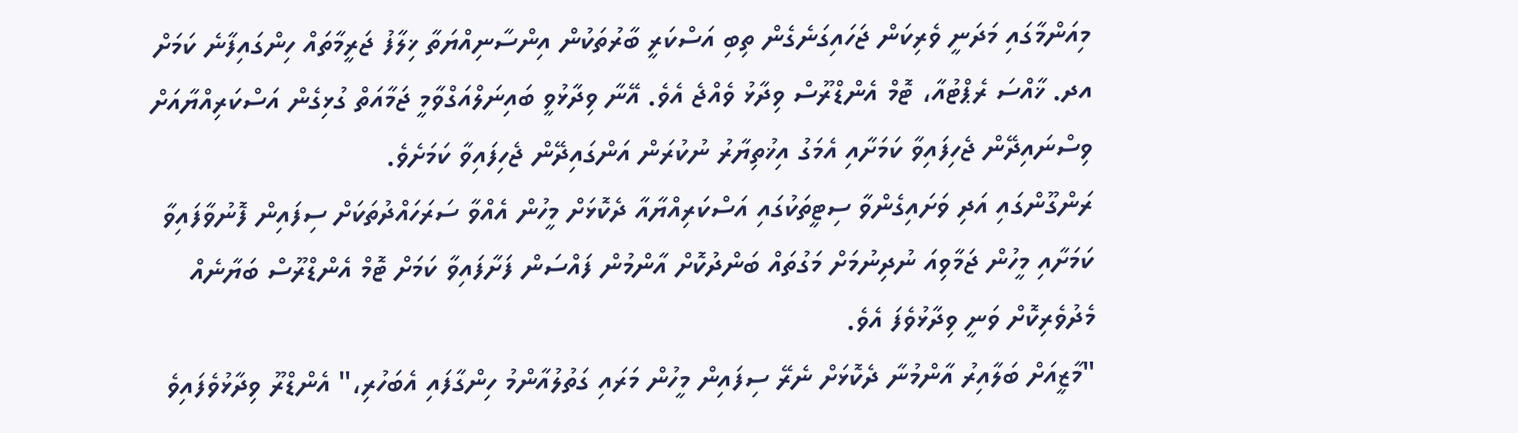މިއަންމާގައި މަދަނީ ވެރިކަން ޖަހައިގަނެގެން ތިބި އަސްކަރީ ބާރުތަކުން އިންސާނިއްޔަތާ ޚިލާފު ޖަރީމާތައް ހިންގައިފާނެ ކަމަށް އދ. ޚާއްސަ ރެޕްޓުއާ، ޓޮމް އެންޑްރޫސް ވިދާޅު ވެއްޖެ އެވެ. އޭނާ ވިދާޅުވީ ބައިނަލްއަގްވާމީ ޖަމާއަތް ގުޅިގެން އަސްކަރިއްޔާއަށް ވިސްނައިދޭން ޖެހިފައިވާ ކަމަށާއި އެމަގު އިޚުތިޔާރު ނުކުރަން އަންގައިދޭން ޖެހިފައިވާ ކަމަށެވެ.
ރަންގޫންގައި އަދި ވަށައިގެންވާ ސިޓީތަކުގައި އަސްކަރިއްޔާއާ ދެކޮޅަށް މީހުން އެއްވާ ސަރަހައްދުތަކަށް ސިފައިން ފޮނުވާފައިވާ ކަމަށާއި މީހުން ޖަމާވިއަ ނުދިނުމަށް މަގުތައް ބަންދުކޮށް އާންމުން ފައްސަން ފަށާފައިވާ ކަމަށް ޓޮމް އެންޑްރޫސް ބަޔާނެއް މެދުވެރިކޮށް ވަނީ ވިދާޅުވެފަ އެވެ.
"މާޒީއަށް ބަލާއިރު އާންމުނާ ދެކޮޅަށް ނެރޭ ސިފައިން މީހުން މަރައި ގަތުލުއާންމު ހިންގާފައި އެބަހުރި،" އެންޑްރޫ ވިދާޅުވެފައިވެ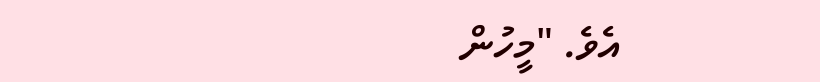އެވެ. "މީހުން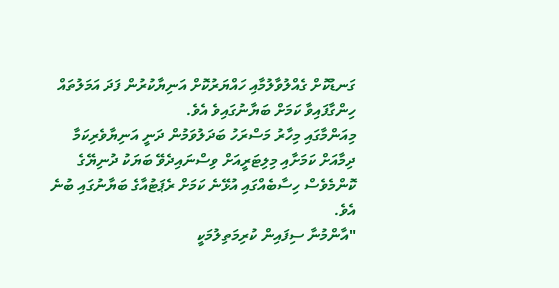ގަނޑުކޮށް ގެއްލުވާލުމާއި ހައްޔަރުކޮށް އަނިޔާކުރުން ފަދަ އަމަލުތައް ހިންގާފައިވާ ކަމަށް ބަޔާނުގައިވެ އެވެ.
މިއަންމާގައި މިހާރު މަސްރަހު ބަދަލުވަމުން ދަނީ އަނިޔާވެރިކަމާ ދިމާއަށް ކަމަށާއި މިލިޓަރީއަށް ވިސްނައިދެވޭ ބަޔަކު ދުނިޔޭގެ ކޮންމެވެސް ހިސާބެއްގައި އުޅޭނެ ކަމަށް ރެޕަޓުއާގެ ބަޔާނުގައި ބުނެ އެވެ.
"އާންމުނާ ސިފައިން ކުރިމަތިލުމަކީ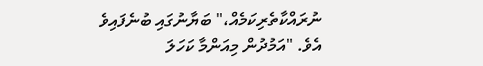ނުރައްކާތެރިކަމެއް،" ބަޔާނުގައި ބުނެފައިވެ އެވެ. "އަމުދުން މިއަންމާ ކަހަލަ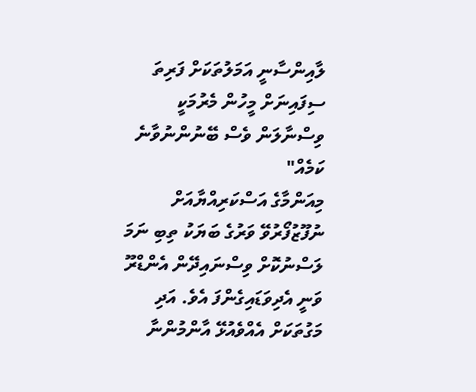ލާއިންސާނީ އަމަލުތަކަށް ފަރިތަ ސިފައިނަށް މީހުން މެރުމަކީ ވިސްނާލަން ވެސް ބޭނުންނުވާނެ ކަމެއް"
މިއަންމާގެ އަސްކަރިއްޔާއަށް ނުފޫޒުފޯރުވޭ ވަރުގެ ބަޔަކު ތިބި ނަމަ ލަސްނުކޮށް ވިސްނައިދޭން އެންޑްރޫ ވަނީ އެދިވަޑައިގެންފަ އެވެ. އަދި މަގުތަކަށް އެއްވެއުޅޭ އާންމުންނާ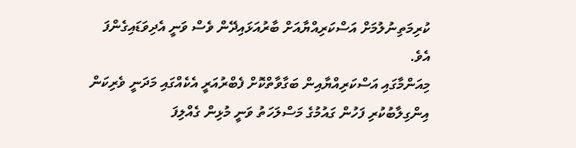ކުރިމަތިނުލުމަށް އަސްކަރިއްޔާއަށް ބާރުއަޅައިދޭން ވެސް ވަނީ އެދިވަޑައިގެންފަ އެވެ.
މިއަންމާގައި އަސްކަރިއްޔާއިން ބަގާވާތްކޮށް ފެބްރުއަރީ އެކެއްގައި މަދަނީ ވެރިކަން އިންގިލާބުކުރި ފަހުން ގައުމުގެ މަސްލަހަތު ވަނީ މުޅިން ގެއްލިފަ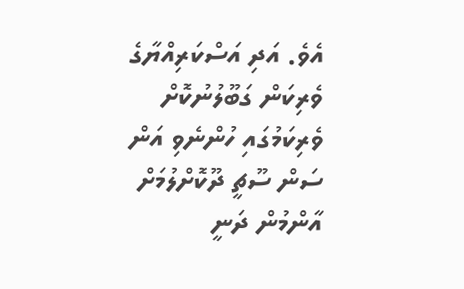އެވެ. އަދި އަސްކަރިއްޔާގެ ވެރިކަން ގަބޫލުނުކޮށް ވެރިކަމުގައި ހުންނެވި އަން ސަން ސޫޗީ ދޫކޮށްލުމަށް އާންމުން ދަނީ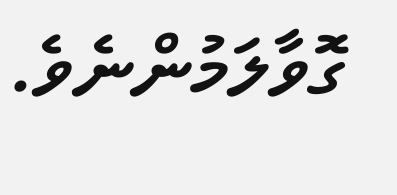ގޮވާލަމުންނެވެ.